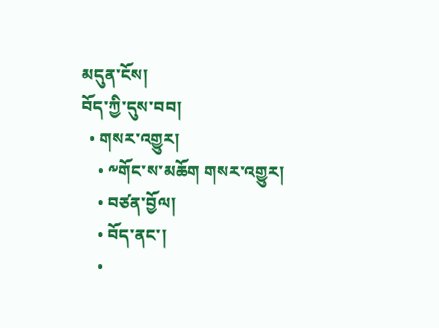མདུན་ངོས།
བོད་ཀྱི་དུས་བབ།
  • གསར་འགྱུར།
    • ༸གོང་ས་མཆོག གསར་འགྱུར།
    • བཙན་བྱོལ།
    • བོད་ནང་།
    •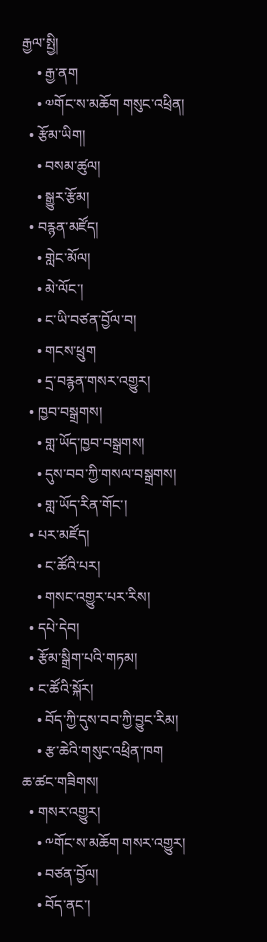རྒྱལ་སྤྱི།
    • རྒྱ་ནག
    • ༧གོང་ས་མཆོག གསུང་འཕྲིན།
  • རྩོམ་ཡིག།
    • བསམ་ཚུལ།
    • སྒྱུར་རྩོམ།
  • བརྙན་མཛོད།
    • གླེང་མོལ།
    • མེ་ལོང་།
    • ང་ཡི་བཙན་བྱོལ་བ།
    • གངས་ཕྲུག
    • དྲ་བརྙན་གསར་འགྱུར།
  • ཁྱབ་བསྒྲགས།
    • གླ་ཡོད་ཁྱབ་བསྒྲགས།
    • དུས་བབ་ཀྱི་གསལ་བསྒྲགས།
    • གླ་ཡོད་རིན་གོང་།
  • པར་མཛོད།
    • ང་ཚོའི་པར།
    • གསང་འགྱུར་པར་རིས།
  • དཔེ་དེབ།
  • རྩོམ་སྒྲིག་པའི་གཏམ།
  • ང་ཚོའི་སྐོར།
    • བོད་ཀྱི་དུས་བབ་ཀྱི་བྱུང་རིམ།
    • རྩ་ཆེའི་གསུང་འཕྲིན་ཁག
ཆ་ཚང་གཟིགས།
  • གསར་འགྱུར།
    • ༸གོང་ས་མཆོག གསར་འགྱུར།
    • བཙན་བྱོལ།
    • བོད་ནང་།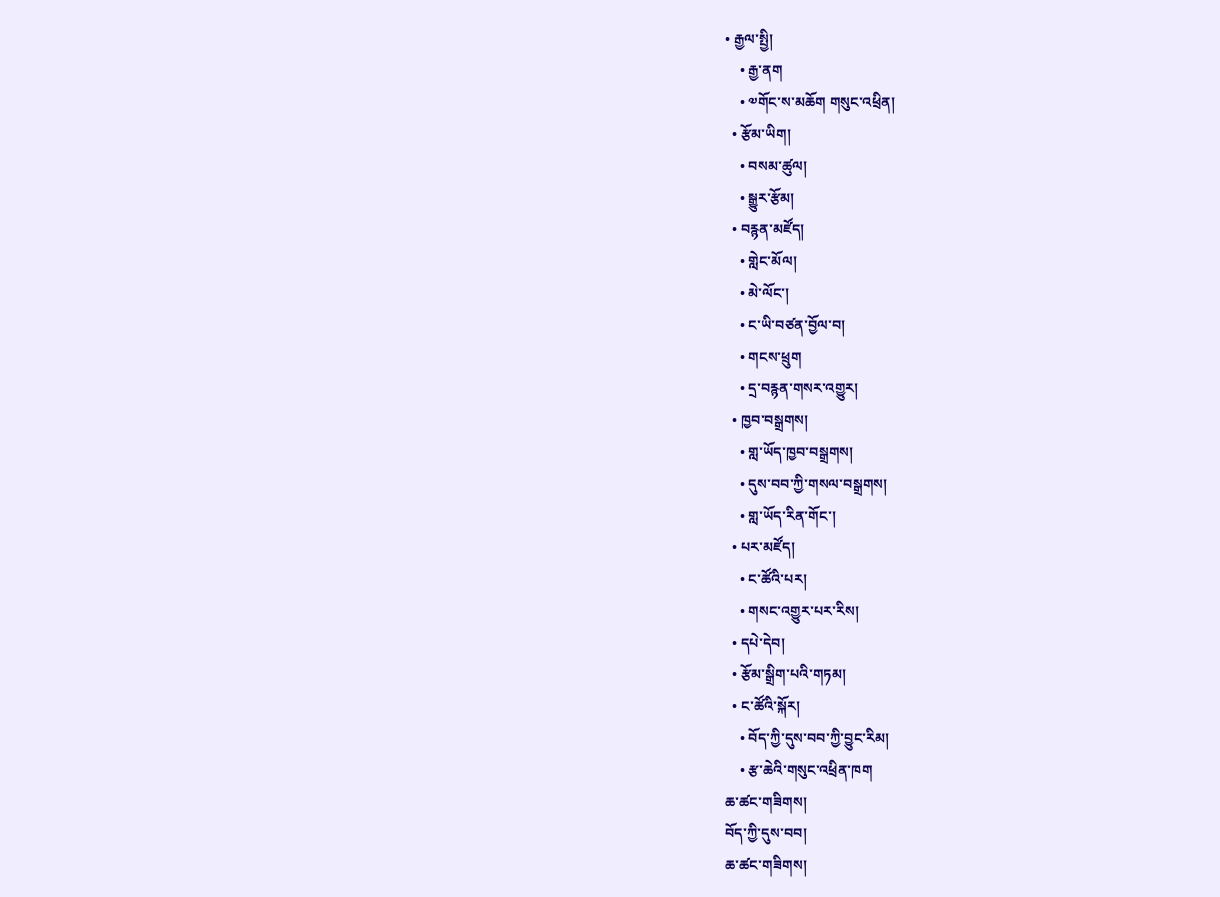• རྒྱལ་སྤྱི།
    • རྒྱ་ནག
    • ༧གོང་ས་མཆོག གསུང་འཕྲིན།
  • རྩོམ་ཡིག།
    • བསམ་ཚུལ།
    • སྒྱུར་རྩོམ།
  • བརྙན་མཛོད།
    • གླེང་མོལ།
    • མེ་ལོང་།
    • ང་ཡི་བཙན་བྱོལ་བ།
    • གངས་ཕྲུག
    • དྲ་བརྙན་གསར་འགྱུར།
  • ཁྱབ་བསྒྲགས།
    • གླ་ཡོད་ཁྱབ་བསྒྲགས།
    • དུས་བབ་ཀྱི་གསལ་བསྒྲགས།
    • གླ་ཡོད་རིན་གོང་།
  • པར་མཛོད།
    • ང་ཚོའི་པར།
    • གསང་འགྱུར་པར་རིས།
  • དཔེ་དེབ།
  • རྩོམ་སྒྲིག་པའི་གཏམ།
  • ང་ཚོའི་སྐོར།
    • བོད་ཀྱི་དུས་བབ་ཀྱི་བྱུང་རིམ།
    • རྩ་ཆེའི་གསུང་འཕྲིན་ཁག
ཆ་ཚང་གཟིགས།
བོད་ཀྱི་དུས་བབ།
ཆ་ཚང་གཟིགས།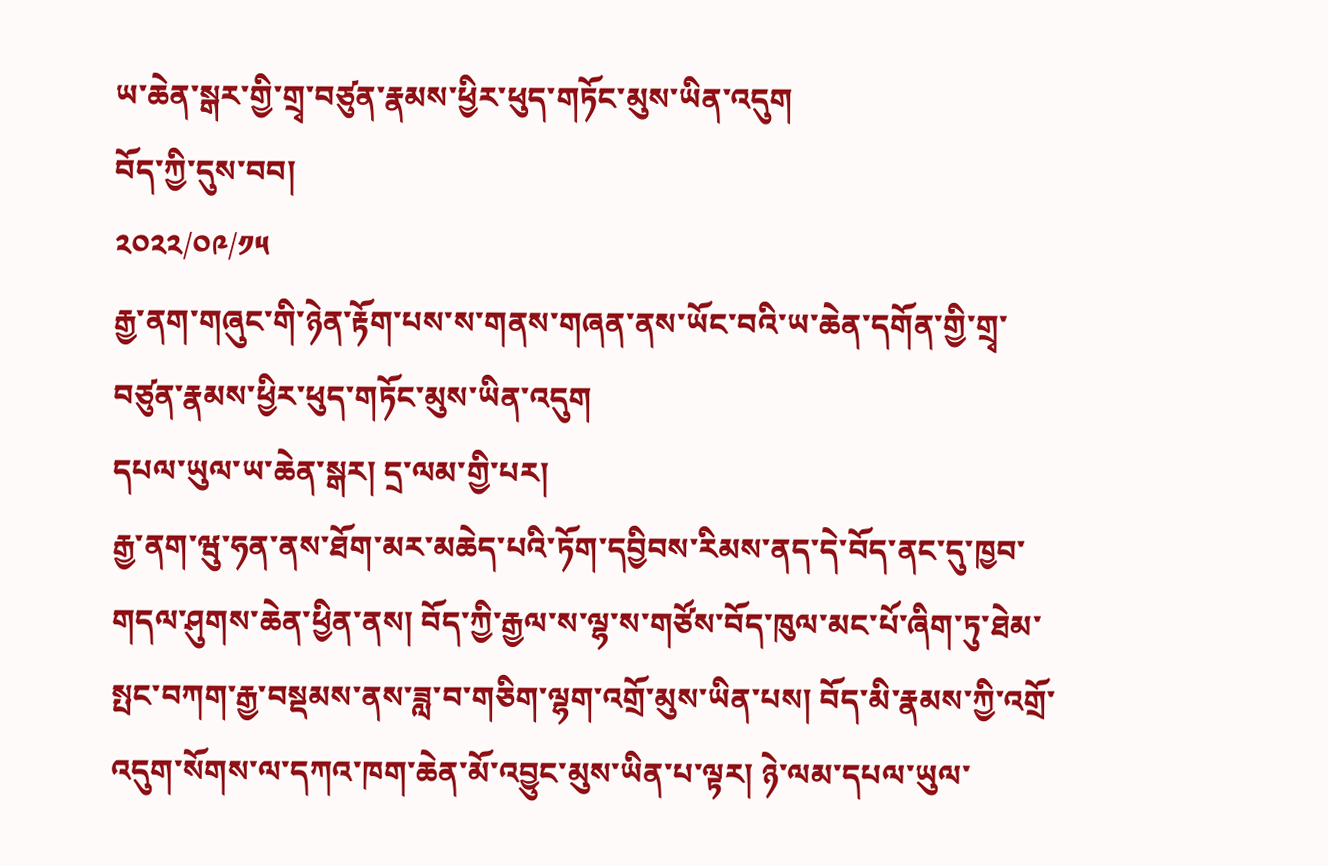ཡ་ཆེན་སྒར་གྱི་གྲྭ་བཙུན་རྣམས་ཕྱིར་ཕུད་གཏོང་མུས་ཡིན་འདུག
བོད་ཀྱི་དུས་བབ།
༢༠༢༢/༠༩/༡༥
རྒྱ་ནག་གཞུང་གི་ཉེན་རྟོག་པས་ས་གནས་གཞན་ནས་ཡོང་བའི་ཡ་ཆེན་དགོན་གྱི་གྲྭ་བཙུན་རྣམས་ཕྱིར་ཕུད་གཏོང་མུས་ཡིན་འདུག
དཔལ་ཡུལ་ཡ་ཆེན་སྒར། དྲ་ལམ་གྱི་པར།
རྒྱ་ནག་ཝུ་ཧན་ནས་ཐོག་མར་མཆེད་པའི་ཏོག་དབྱིབས་རིམས་ནད་དེ་བོད་ནང་དུ་ཁྱབ་གདལ་ཤུགས་ཆེན་ཕྱིན་ནས། བོད་ཀྱི་རྒྱལ་ས་ལྷ་ས་གཙོས་བོད་ཁུལ་མང་པོ་ཞིག་ཏུ་ཐེམ་སྤང་བཀག་རྒྱ་བསྡམས་ནས་ཟླ་བ་གཅིག་ལྷག་འགྲོ་མུས་ཡིན་པས། བོད་མི་རྣམས་ཀྱི་འགྲོ་འདུག་སོགས་ལ་དཀའ་ཁག་ཆེན་མོ་འབྱུང་མུས་ཡིན་པ་ལྟར། ཉེ་ལམ་དཔལ་ཡུལ་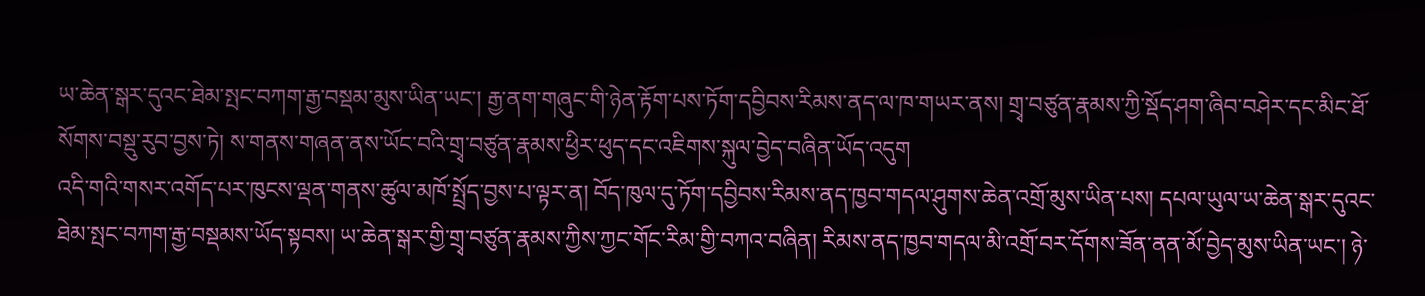ཡ་ཆེན་སྒར་དུའང་ཐེམ་སྤང་བཀག་རྒྱ་བསྡམ་མུས་ཡིན་ཡང་། རྒྱ་ནག་གཞུང་གི་ཉེན་རྟོག་པས་ཏོག་དབྱིབས་རིམས་ནད་ལ་ཁ་གཡར་ནས། གྲྭ་བཙུན་རྣམས་ཀྱི་སྡོད་ཤག་ཞིབ་བཤེར་དང་མིང་ཐོ་སོགས་བསྡུ་རུབ་བྱས་ཏེ། ས་གནས་གཞན་ནས་ཡོང་བའི་གྲྭ་བཙུན་རྣམས་ཕྱིར་ཕུད་དང་འཇིགས་སྐུལ་བྱེད་བཞིན་ཡོད་འདུག
འདི་གའི་གསར་འགོད་པར་ཁུངས་ལྡན་གནས་ཚུལ་མཁོ་སྤྲོད་བྱས་པ་ལྟར་ན། བོད་ཁུལ་དུ་ཏོག་དབྱིབས་རིམས་ནད་ཁྱབ་གདལ་ཤུགས་ཆེན་འགྲོ་མུས་ཡིན་པས། དཔལ་ཡུལ་ཡ་ཆེན་སྒར་དུའང་ཐེམ་སྤང་བཀག་རྒྱ་བསྡམས་ཡོད་སྟབས། ཡ་ཆེན་སྒར་གྱི་གྲྭ་བཙུན་རྣམས་ཀྱིས་ཀྱང་གོང་རིམ་གྱི་བཀའ་བཞིན། རིམས་ནད་ཁྱབ་གདལ་མི་འགྲོ་བར་དོགས་ཟོན་ནན་མོ་བྱེད་མུས་ཡིན་ཡང་། ཉེ་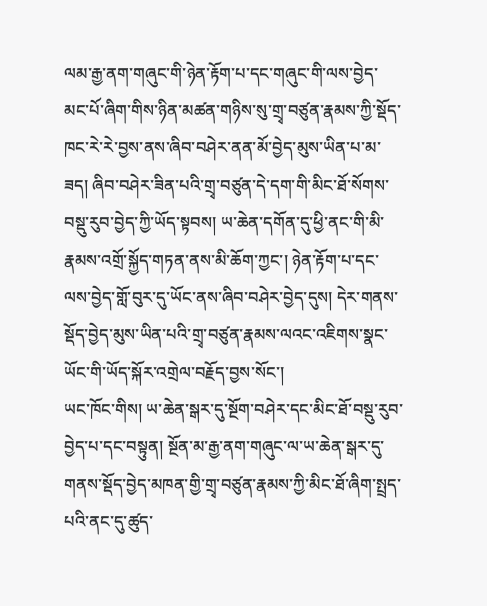ལམ་རྒྱ་ནག་གཞུང་གི་ཉེན་རྟོག་པ་དང་གཞུང་གི་ལས་བྱེད་མང་པོ་ཞིག་གིས་ཉིན་མཚན་གཉིས་སུ་གྲྭ་བཙུན་རྣམས་ཀྱི་སྡོད་ཁང་རེ་རེ་བྱས་ནས་ཞིབ་བཤེར་ནན་མོ་བྱེད་མུས་ཡིན་པ་མ་ཟད། ཞིབ་བཤེར་ཟིན་པའི་གྲྭ་བཙུན་དེ་དག་གི་མིང་ཐོ་སོགས་བསྡུ་རུབ་བྱེད་ཀྱི་ཡོད་སྟབས། ཡ་ཆེན་དགོན་དུ་ཕྱི་ནང་གི་མི་རྣམས་འགྲོ་སྐྱོད་གཏན་ནས་མི་ཆོག་ཀྱང་། ཉེན་རྟོག་པ་དང་ལས་བྱེད་གློ་བུར་དུ་ཡོང་ནས་ཞིབ་བཤེར་བྱེད་དུས། དེར་གནས་སྡོད་བྱེད་མུས་ཡིན་པའི་གྲྭ་བཙུན་རྣམས་ལའང་འཇིགས་སྣང་ཡོང་གི་ཡོད་སྐོར་འགྲེལ་བརྗོད་བྱས་སོང་།
ཡང་ཁོང་གིས། ཡ་ཆེན་སྒར་དུ་སྔོག་བཤེར་དང་མིང་ཐོ་བསྡུ་རུབ་བྱེད་པ་དང་བསྟུན། སྔོན་མ་རྒྱ་ནག་གཞུང་ལ་ཡ་ཆེན་སྒར་དུ་གནས་སྡོད་བྱེད་མཁན་གྱི་གྲྭ་བཙུན་རྣམས་ཀྱི་མིང་ཐོ་ཞིག་སྤྲད་པའི་ནང་དུ་ཚུད་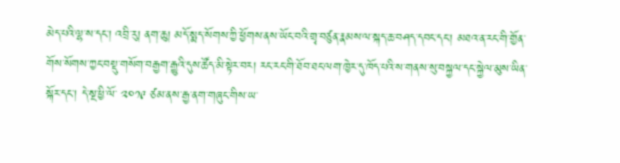མེད་པའི་ལྷ་ས་དང་། འབྲི་རུ། ནག་ཆུ། མདོ་སྨད་སོགས་ཀྱི་ཕྱོགས་ནས་ཡོང་བའི་གྲྭ་བཙུན་རྣམས་ལ་སྐད་ཆ་བཤད་དབང་དང་། མཐའ་ན་རང་གི་གྱོན་གོས་སོགས་ཀྱང་བསྡུ་གསོག་བརྒྱག་རྒྱུའི་དུས་ཚོད་མི་སྟེར་བར། རང་རང་གི་ཐོབ་ཐང་ལག་ཁྱེར་དུ་ཁོད་པའི་ས་གནས་སུ་བསྐྱལ་དང་སྐྱེལ་མུས་ཡིན་སྐོར་དང་། དེ་སྔ་ཕྱི་ལོ་ ༢༠༡༩ ཙམ་ནས་རྒྱ་ནག་གཞུང་གིས་ཡ་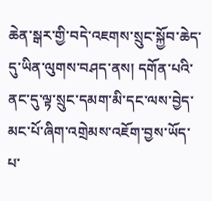ཆེན་སྒར་གྱི་བདེ་འཇགས་སྲུང་སྐྱོབ་ཆེད་དུ་ཡིན་ལུགས་བཤད་ནས། དགོན་པའི་ནང་དུ་ལྟ་སྲུང་དམག་མི་དང་ལས་བྱེད་མང་པོ་ཞིག་འགྲེམས་འཇོག་བྱས་ཡོད་པ་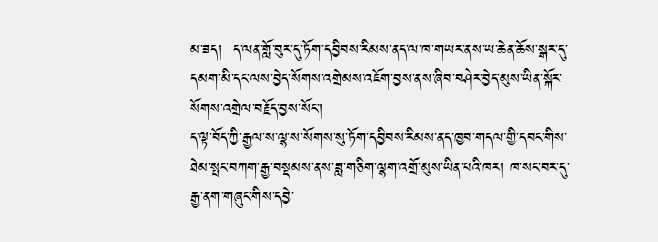མ་ཟད།  ད་ལན་གློ་བུར་དུ་ཏོག་དབྱིབས་རིམས་ནད་ལ་ཁ་གཡར་ནས་ཡ་ཆེན་ཆོས་སྒར་དུ་དམག་མི་དང་ལས་བྱེད་སོགས་འགྲེམས་འཇོག་བྱས་ནས་ཞིབ་བཤེར་བྱེད་མུས་ཡིན་སྐོར་སོགས་འགྲེལ་བརྗོད་བྱས་སོང་།
ད་ལྟ་བོད་ཀྱི་རྒྱལ་ས་ལྷ་ས་སོགས་སུ་ཏོག་དབྱིབས་རིམས་ནད་ཁྱབ་གདལ་གྱི་དབང་གིས་ཐེམ་སྤང་བཀག་རྒྱ་བསྡམས་ནས་ཟླ་གཅིག་ལྷག་འགྲོ་མུས་ཡིན་པའི་ཁར། ཁ་སང་བར་དུ་རྒྱ་ནག་གཞུང་གིས་དབྱེ་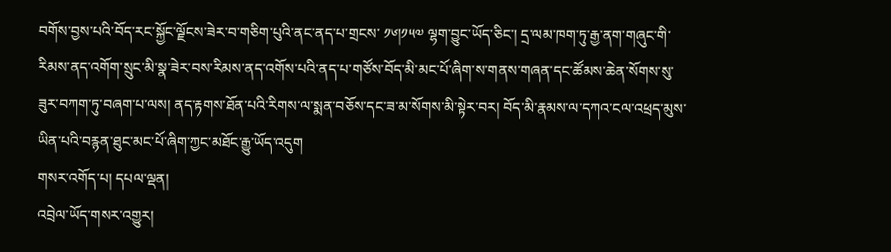བགོས་བྱས་པའི་བོད་རང་སྐྱོང་ལྗོངས་ཟེར་བ་གཅིག་པུའི་ནང་ནད་པ་གྲངས་ ༡༦།༡༥༧ ལྷག་བྱུང་ཡོད་ཅིང་། དྲ་ལམ་ཁག་ཏུ་རྒྱ་ནག་གཞུང་གི་རིམས་ནད་འགོག་སྲུང་མི་སྣ་ཟེར་བས་རིམས་ནད་འགོས་པའི་ནད་པ་གཙོས་བོད་མི་མང་པོ་ཞིག་ས་གནས་གཞན་དང་ཚོམས་ཆེན་སོགས་སུ་ཟུར་བཀག་ཏུ་བཞག་པ་ལས། ནད་རྟགས་ཐོན་པའི་རིགས་ལ་སྨན་བཅོས་དང་ཟ་མ་སོགས་མི་སྟེར་བར། བོད་མི་རྣམས་ལ་དཀའ་ངལ་འཕྲད་མུས་ཡིན་པའི་བརྙན་ཐུང་མང་པོ་ཞིག་ཀྱང་མཐོང་རྒྱུ་ཡོད་འདུག
གསར་འགོད་པ། དཔལ་ལྡན།
འབྲེལ་ཡོད་གསར་འགྱུར།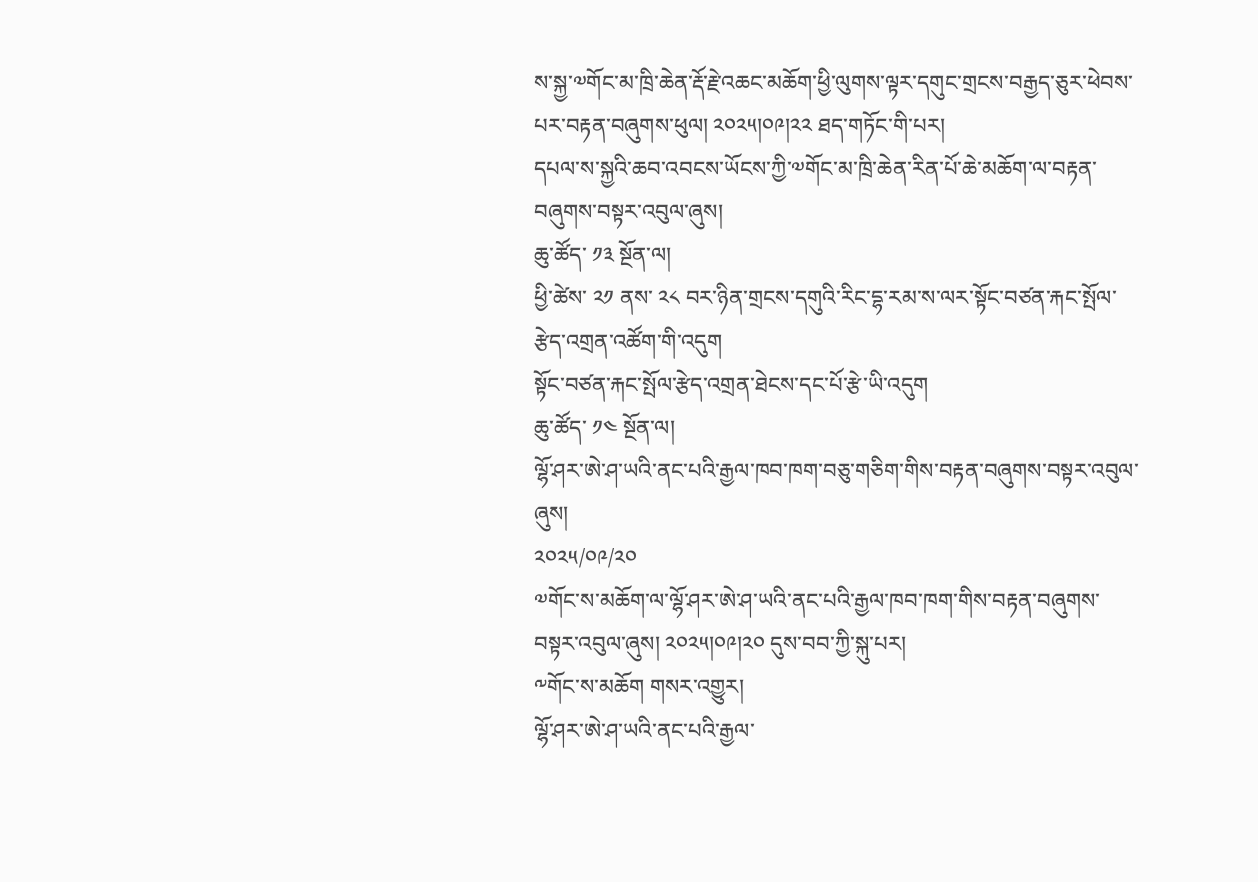ས་སྐྱ་༧གོང་མ་ཁྲི་ཆེན་རྡོ་རྗེ་འཆང་མཆོག་ཕྱི་ལུགས་ལྟར་དགུང་གྲངས་བརྒྱད་ཅུར་ཕེབས་པར་བརྟན་བཞུགས་ཕུལ། ༢༠༢༥།༠༩།༢༢ ཐད་གཏོང་གི་པར།
དཔལ་ས་སྐྱའི་ཆབ་འབངས་ཡོངས་ཀྱི་༧གོང་མ་ཁྲི་ཆེན་རིན་པོ་ཆེ་མཆོག་ལ་བརྟན་བཞུགས་བསྟར་འབུལ་ཞུས།
ཆུ་ཚོད་ ༡༣ སྔོན་ལ།
ཕྱི་ཚེས་ ༢༡ ནས་ ༢༨ བར་ཉིན་གྲངས་དགུའི་རིང་དྷ་རམ་ས་ལར་སྟོང་བཙན་རྐང་སྤོལ་རྩེད་འགྲན་འཚོག་གི་འདུག
སྟོང་བཙན་རྐང་སྤོལ་རྩེད་འགྲན་ཐེངས་དང་པོ་རྩེ་ཡི་འདུག
ཆུ་ཚོད་ ༡༤ སྔོན་ལ།
ལྷོ་ཤར་ཨེ་ཤ་ཡའི་ནང་པའི་རྒྱལ་ཁབ་ཁག་བཅུ་གཅིག་གིས་བརྟན་བཞུགས་བསྟར་འབུལ་ཞུས།
༢༠༢༥/༠༩/༢༠
༧གོང་ས་མཆོག་ལ་ལྷོ་ཤར་ཨེ་ཤ་ཡའི་ནང་པའི་རྒྱལ་ཁབ་ཁག་གིས་བརྟན་བཞུགས་བསྟར་འབུལ་ཞུས། ༢༠༢༥།༠༩།༢༠ དུས་བབ་ཀྱི་སྐུ་པར།
༸གོང་ས་མཆོག གསར་འགྱུར།
ལྷོ་ཤར་ཨེ་ཤ་ཡའི་ནང་པའི་རྒྱལ་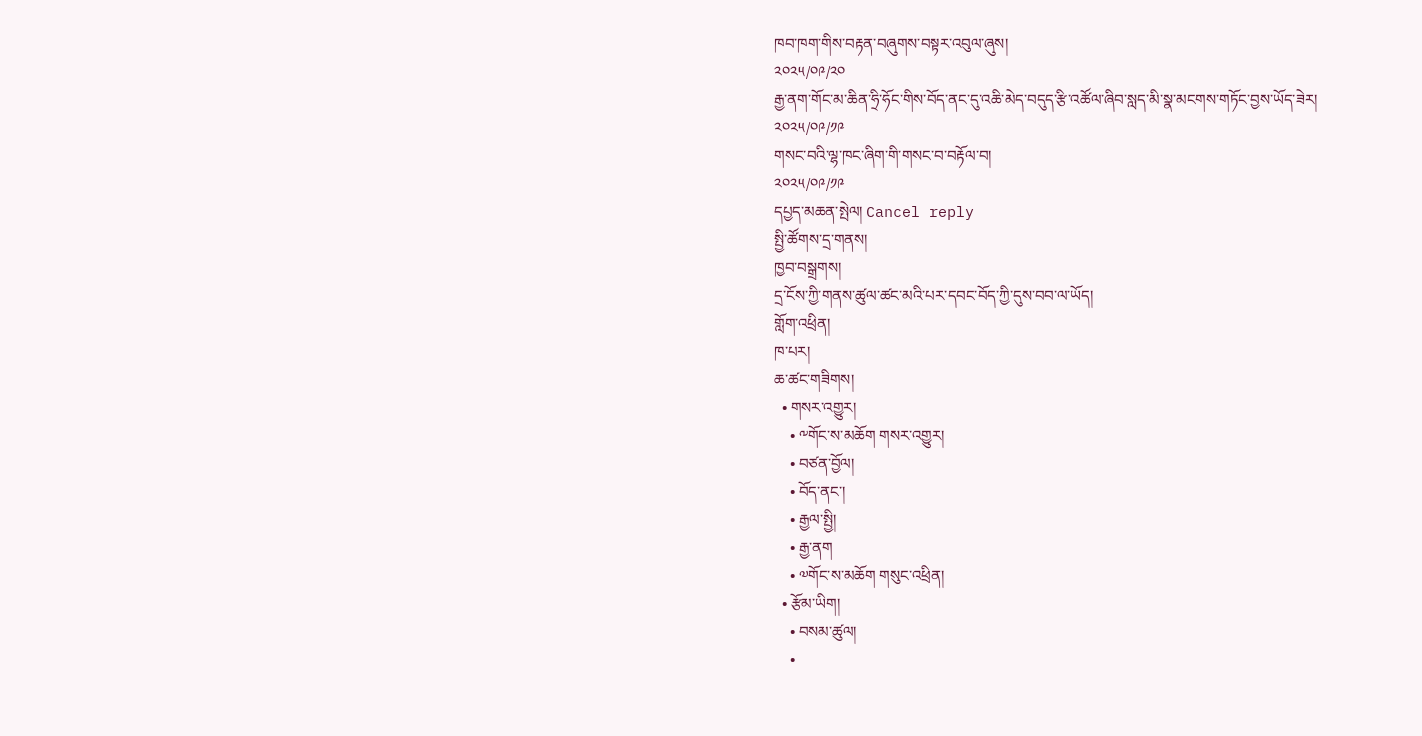ཁབ་ཁག་གིས་བརྟན་བཞུགས་བསྟར་འབུལ་ཞུས།
༢༠༢༥/༠༩/༢༠
རྒྱ་ནག་གོང་མ་ཆིན་ཧྲི་ཧོང་གིས་བོད་ནང་དུ་འཆི་མེད་བདུད་རྩི་འཚོལ་ཞིབ་སླད་མི་སྣ་མངགས་གཏོང་བྱས་ཡོད་ཟེར།
༢༠༢༥/༠༩/༡༩
གསང་བའི་ལྷ་ཁང་ཞིག་གི་གསང་བ་བརྟོལ་བ།
༢༠༢༥/༠༩/༡༩
དཔྱད་མཆན་སྤེལ། Cancel reply
སྤྱི་ཚོགས་དྲ་གནས།
ཁྱབ་བསྒྲགས།
དྲ་ངོས་ཀྱི་གནས་ཚུལ་ཚང་མའི་པར་དབང་བོད་ཀྱི་དུས་བབ་ལ་ཡོད།
གློག་འཕྲིན།
ཁ་པར།
ཆ་ཚང་གཟིགས།
  • གསར་འགྱུར།
    • ༸གོང་ས་མཆོག གསར་འགྱུར།
    • བཙན་བྱོལ།
    • བོད་ནང་།
    • རྒྱལ་སྤྱི།
    • རྒྱ་ནག
    • ༧གོང་ས་མཆོག གསུང་འཕྲིན།
  • རྩོམ་ཡིག།
    • བསམ་ཚུལ།
    •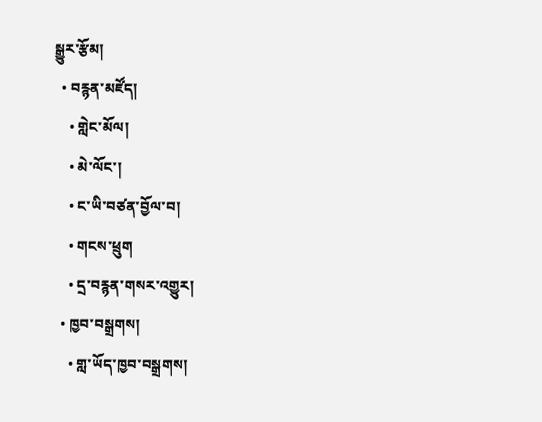སྒྱུར་རྩོམ།
  • བརྙན་མཛོད།
    • གླེང་མོལ།
    • མེ་ལོང་།
    • ང་ཡི་བཙན་བྱོལ་བ།
    • གངས་ཕྲུག
    • དྲ་བརྙན་གསར་འགྱུར།
  • ཁྱབ་བསྒྲགས།
    • གླ་ཡོད་ཁྱབ་བསྒྲགས།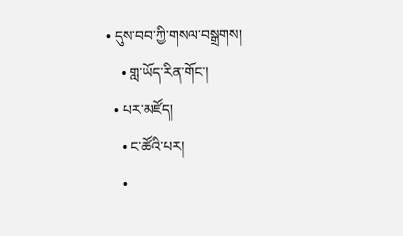• དུས་བབ་ཀྱི་གསལ་བསྒྲགས།
    • གླ་ཡོད་རིན་གོང་།
  • པར་མཛོད།
    • ང་ཚོའི་པར།
    •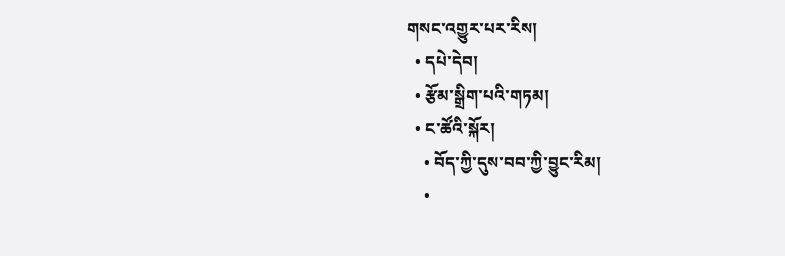གསང་འགྱུར་པར་རིས།
  • དཔེ་དེབ།
  • རྩོམ་སྒྲིག་པའི་གཏམ།
  • ང་ཚོའི་སྐོར།
    • བོད་ཀྱི་དུས་བབ་ཀྱི་བྱུང་རིམ།
    •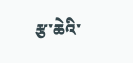རྩ་ཆེའི་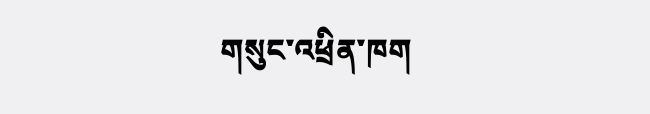གསུང་འཕྲིན་ཁག